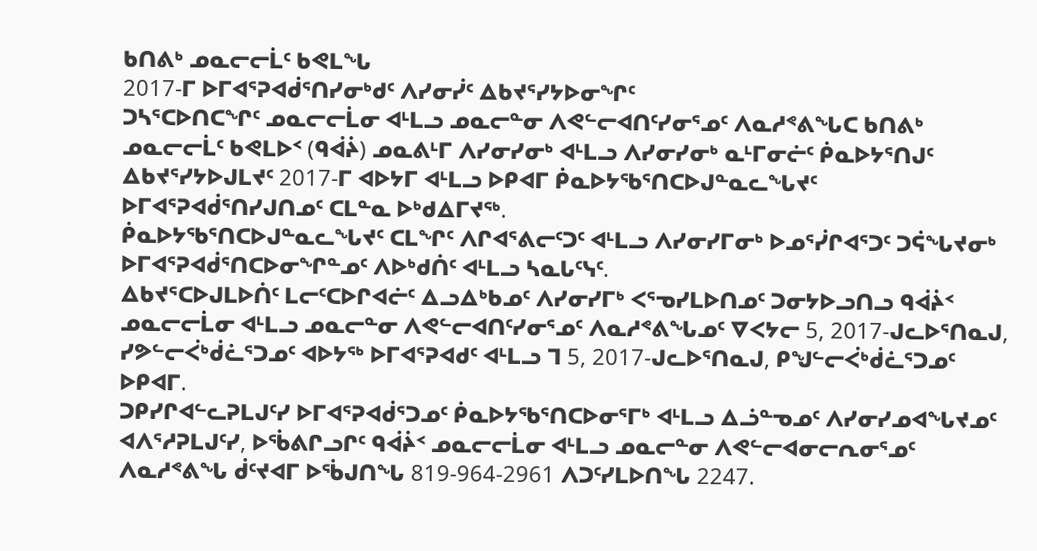ᑲᑎᕕᒃ ᓄᓇᓕᓕᒫᑦ ᑲᕙᒪᖓ
2017-ᒥ ᐅᒥᐊᕐᕈᐊᑰᕐᑎᓯᓂᒃᑯᑦ ᐱᓯᓂᓰᑦ ᐃᑲᔪᕐᓯᔭᐅᓂᖏᑦ
ᑐᓴᕐᑕᐅᑎᑕᖏᑦ ᓄᓇᓕᓕᒫᓂ ᐊᒻᒪᓗ ᓄᓇᓕᓐᓂ ᐱᕙᓪᓕᐊᑎᑦᓯᓂᕐᓄᑦ ᐱᓇᓱᕝᕕᖓᑕ ᑲᑎᕕᒃ ᓄᓇᓕᓕᒫᑦ ᑲᕙᒪᐅᑉ (ᑫᐋᔩ) ᓄᓇᕕᒻᒥ ᐱᓯᓂᓯᓂᒃ ᐊᒻᒪᓗ ᐱᓯᓂᓯᓂᒃ ᓇᒻᒥᓂᓖᑦ ᑮᓇᐅᔭᕐᑎᒍᑦ ᐃᑲᔪᕐᓯᔭᐅᒍᒪᔪᑦ 2017-ᒥ ᐊᐅᔭᒥ ᐊᒻᒪᓗ ᐅᑭᐊᒥ ᑮᓇᐅᔭᖃᕐᑎᑕᐅᒍᓐᓇᓚᖓᔪᑦ ᐅᒥᐊᕐᕈᐊᑰᕐᑎᓯᒍᑎᓄᑦ ᑕᒪᓐᓇ ᐅᒃᑯᐃᒥᔪᖅ.
ᑮᓇᐅᔭᖃᕐᑎᑕᐅᒍᓐᓇᓚᖓᔪᑦ ᑕᒪᖏᑦ ᐱᒋᐊᕐᕕᓕᑦᑐᑦ ᐊᒻᒪᓗ ᐱᓯᓂᓯᒥᓂᒃ ᐅᓄᕐᓰᒋᐊᕐᑐᑦ ᑐᕌᖓᔪᓂᒃ ᐅᒥᐊᕐᕈᐊᑰᕐᑎᑕᐅᓂᖏᓐᓄᑦ ᐱᐅᒃᑯᑏᑦ ᐊᒻᒪᓗ ᓴᓇᒐᑦᓭᑦ.
ᐃᑲᔪᕐᑕᐅᒍᒪᐅᑏᑦ ᒪᓕᑦᑕᐅᒋᐊᓖᑦ ᐃᓗᐃᒃᑲᓄᑦ ᐱᓯᓂᓯᒥᒃ ᐸᕐᓀᓯᒪᐅᑎᓄᑦ ᑐᓂᔭᐅᓗᑎᓗ ᑫᐋᔩᑉ ᓄᓇᓕᓕᒫᓂ ᐊᒻᒪᓗ ᓄᓇᓕᓐᓂ ᐱᕙᓪᓕᐊᑎᑦᓯᓂᕐᓄᑦ ᐱᓇᓱᕝᕕᖓᓄᑦ ᐁᐸᔭᓕ 5, 2017-ᒍᓚᐅᕐᑎᓇᒍ, ᓯᕗᓪᓕᐹᒃᑰᓛᕐᑐᓄᑦ ᐊᐅᔭᖅ ᐅᒥᐊᕐᕈᐊᑯᑦ ᐊᒻᒪᓗ ᒣ 5, 2017-ᒍᓚᐅᕐᑎᓇᒍ, ᑭᖑᓪᓕᐹᒃᑰᓛᕐᑐᓄᑦ ᐅᑭᐊᒥ.
ᑐᑭᓯᒋᐊᓪᓚᕈᒪᒍᑦᓯ ᐅᒥᐊᕐᕈᐊᑰᕐᑐᓄᑦ ᑮᓇᐅᔭᖃᕐᑎᑕᐅᓂᕐᒥᒃ ᐊᒻᒪᓗ ᐃᓘᓐᓀᓄᑦ ᐱᓯᓂᓯᓄᐊᖓᔪᓄᑦ ᐊᐱᕐᓱᕈᒪᒍᑦᓯ, ᐅᖄᕕᒋᓗᒋᑦ ᑫᐋᔩᑉ ᓄᓇᓕᓕᒫᓂ ᐊᒻᒪᓗ ᓄᓇᓕᓐᓂ ᐱᕙᓪᓕᐊᓂᓕᕆᓂᕐᓄᑦ ᐱᓇᓱᕝᕕᖓ ᑰᑦᔪᐊᒥ ᐅᖄᒍᑎᖓ 819-964-2961 ᐱᑐᑦᓯᒪᐅᑎᖓ 2247.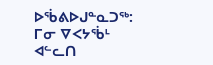ᐅᖄᕕᐅᒍᓐᓇᑐᖅ:
ᒥᓂ ᐁᐸᔭᖄᒻ
ᐊᓪᓚᑎ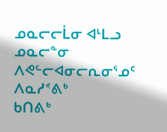ᓄᓇᓕᓕᒫᓂ ᐊᒻᒪᓗ ᓄᓇᓕᓐᓂ ᐱᕙᓪᓕᐊᓂᓕᕆᓂᕐᓄᑦ ᐱᓇᓱᕝᕕᒃ
ᑲᑎᕕᒃ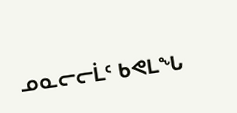ᓄᓇᓕᓕᒫᑦ ᑲᕙᒪᖓ